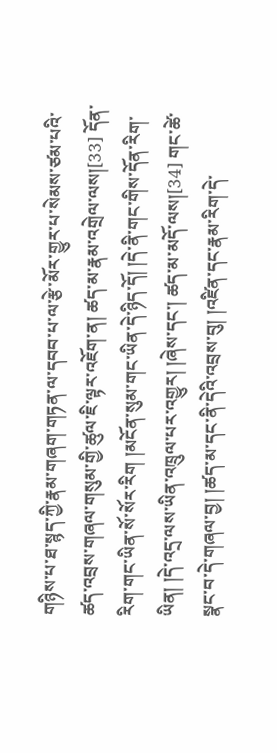གཉིས་པ་ཐ་སྙད་ཀྱི་རྣམ་གཞག་གཏན་ལ་དབབ་པ་ལ་རྩེ་མོར་གྱུར་པ་སེམས་ཙམ་པའི་ཚད་འབྲས་གཞལ་གསུམ་གྱི་ཚུལ་ཇི་ལྟར་འཇོག་ན། ཚད་མ་རྣམ་འགྲེལ་ལས།[33] དོན་རིག་གང་ཡིན་སོ་སོར་རིག །མངོན་སུམ་གང་ཡིན་དེ་ཉིད་དོ། །དེ་ནི་གང་གིས་དོན་རིག་ཡིན། །དེ་འདྲ་ལས་ཡིན་འཁྲུལ་པར་འགྱུར། །ཞེས་དང་། ཚད་མ་མདོ་ལས།[34] གང་ཚེ་སྣང་བ་དེ་གཞལ་བྱ། །ཚད་མ་དང་ནི་དེའི་འབྲས་བུ། །འཛིན་དང་རྣམ་རིག་དེ་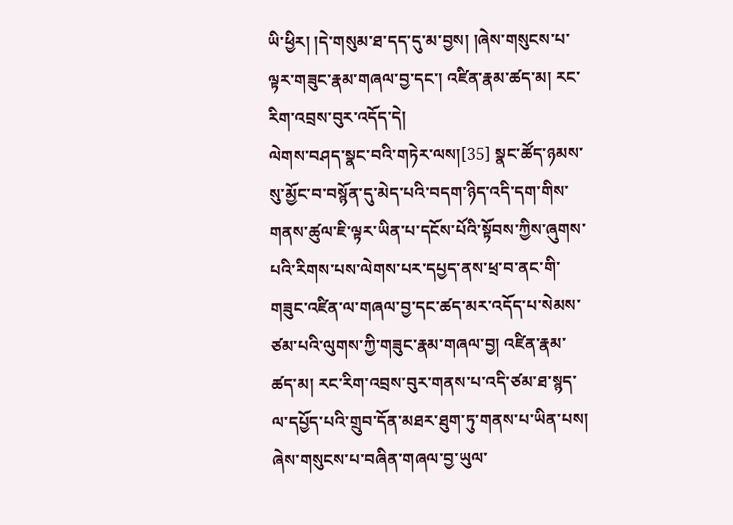ཡི་ཕྱིར། །དེ་གསུམ་ཐ་དད་དུ་མ་བྱས། །ཞེས་གསུངས་པ་ལྟར་གཟུང་རྣམ་གཞལ་བྱ་དང་། འཛིན་རྣམ་ཚད་མ། རང་རིག་འབྲས་བུར་འདོད་དེ།
ལེགས་བཤད་སྣང་བའི་གཏེར་ལས།[35] སྣང་ཚོད་ཉམས་སུ་མྱོང་བ་བསྙོན་དུ་མེད་པའི་བདག་ཉིད་འདི་དག་གིས་གནས་ཚུལ་ཇི་ལྟར་ཡིན་པ་དངོས་པོའི་སྟོབས་ཀྱིས་ཞུགས་པའི་རིགས་པས་ལེགས་པར་དཔྱད་ནས་ཕྲ་བ་ནང་གི་གཟུང་འཛིན་ལ་གཞལ་བྱ་དང་ཚད་མར་འདོད་པ་སེམས་ཙམ་པའི་ལུགས་ཀྱི་གཟུང་རྣམ་གཞལ་བྱ། འཛིན་རྣམ་ཚད་མ། རང་རིག་འབྲས་བུར་གནས་པ་འདི་ཙམ་ཐ་སྙད་ལ་དཔྱོད་པའི་གྲུབ་དོན་མཐར་ཐུག་ཏུ་གནས་པ་ཡིན་པས། ཞེས་གསུངས་པ་བཞིན་གཞལ་བྱ་ཡུལ་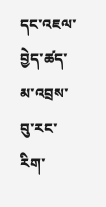དང་འཇལ་བྱེད་ཚད་མ་འབྲས་བུ་རང་རིག་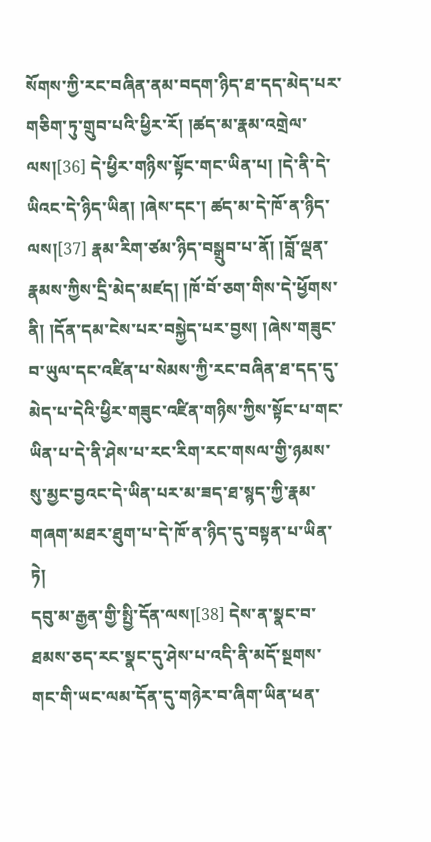སོགས་ཀྱི་རང་བཞིན་ནམ་བདག་ཉིད་ཐ་དད་མེད་པར་གཅིག་ཏུ་གྲུབ་པའི་ཕྱིར་རོ། །ཚད་མ་རྣམ་འགྲེལ་ལས།[36] དེ་ཕྱིར་གཉིས་སྟོང་གང་ཡིན་པ། །དེ་ནི་དེ་ཡིའང་དེ་ཉིད་ཡིན། །ཞེས་དང་། ཚད་མ་དེ་ཁོ་ན་ཉིད་ལས།[37] རྣམ་རིག་ཙམ་ཉིད་བསྒྲུབ་པ་ནོ། །བློ་ལྡན་རྣམས་ཀྱིས་དྲི་མེད་མཛད། །ཁོ་བོ་ཅག་གིས་དེ་ཕྱོགས་ནི། །དོན་དམ་ངེས་པར་བསྐྱེད་པར་བྱས། །ཞེས་གཟུང་བ་ཡུལ་དང་འཛིན་པ་སེམས་ཀྱི་རང་བཞིན་ཐ་དད་དུ་མེད་པ་དེའི་ཕྱིར་གཟུང་འཛིན་གཉིས་ཀྱིས་སྟོང་པ་གང་ཡིན་པ་དེ་ནི་ཤེས་པ་རང་རིག་རང་གསལ་གྱི་ཉམས་སུ་མྱང་བྱའང་དེ་ཡིན་པར་མ་ཟད་ཐ་སྙད་ཀྱི་རྣམ་གཞག་མཐར་ཐུག་པ་དེ་ཁོ་ན་ཉིད་དུ་བསྟན་པ་ཡིན་ཏེ།
དབུ་མ་རྒྱན་གྱི་སྤྱི་དོན་ལས།[38] དེས་ན་སྣང་བ་ཐམས་ཅད་རང་སྣང་དུ་ཤེས་པ་འདི་ནི་མདོ་སྔགས་གང་གི་ཡང་ལམ་དོན་དུ་གཉེར་བ་ཞིག་ཡིན་ཕན་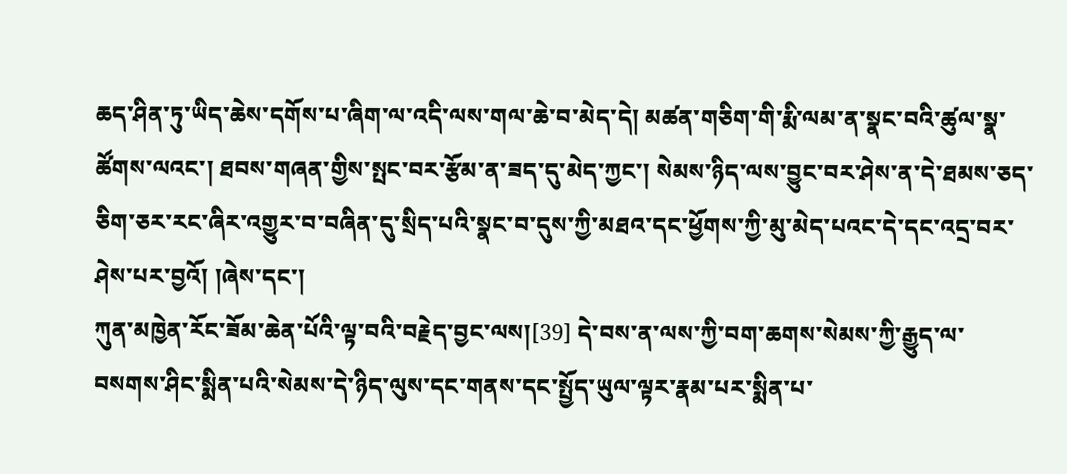ཆད་ཤིན་ཏུ་ཡིད་ཆེས་དགོས་པ་ཞིག་ལ་འདི་ལས་གལ་ཆེ་བ་མེད་དེ། མཚན་གཅིག་གི་རྨི་ལམ་ན་སྣང་བའི་ཚུལ་སྣ་ཚོགས་ལའང་། ཐབས་གཞན་གྱིས་སྤང་བར་རྩོམ་ན་ཟད་དུ་མེད་ཀྱང་། སེམས་ཉིད་ལས་བྱུང་བར་ཤེས་ན་དེ་ཐམས་ཅད་ཅིག་ཅར་རང་ཞིར་འགྱུར་བ་བཞིན་དུ་སྲིད་པའི་སྣང་བ་དུས་ཀྱི་མཐའ་དང་ཕྱོགས་ཀྱི་མུ་མེད་པའང་དེ་དང་འདྲ་བར་ཤེས་པར་བྱའོ། །ཞེས་དང་།
ཀུན་མཁྱེན་རོང་ཟོམ་ཆེན་པོའི་ལྟ་བའི་བརྗེད་བྱང་ལས།[39] དེ་བས་ན་ལས་ཀྱི་བག་ཆགས་སེམས་ཀྱི་རྒྱུད་ལ་བསགས་ཤིང་སྨིན་པའི་སེམས་དེ་ཉིད་ལུས་དང་གནས་དང་སྤྱོད་ཡུལ་ལྟར་རྣམ་པར་སྨིན་པ་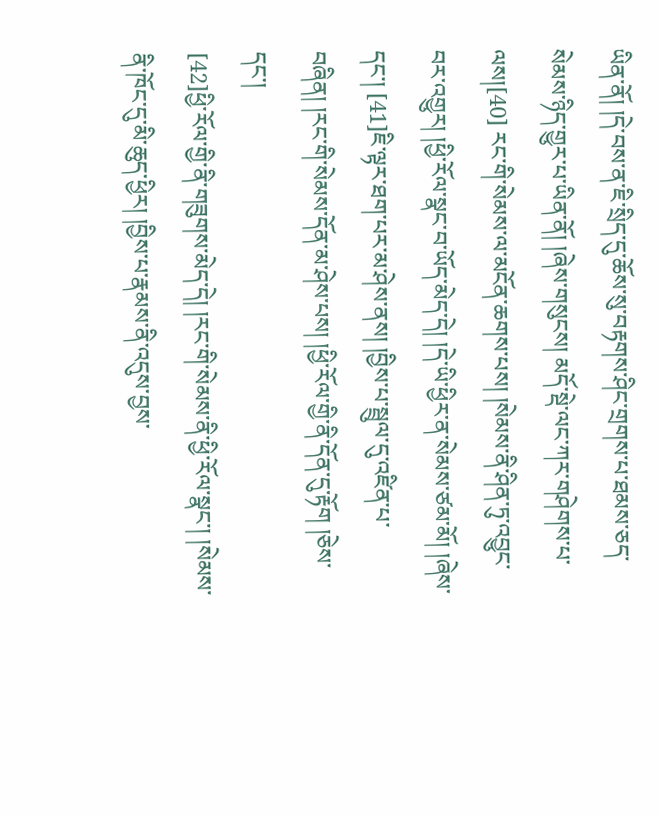ཡིན་ནོ། །དེ་བས་ན་ཇི་སྲིད་དུ་ཆོས་སུ་བརྟགས་ཤིང་གྲགས་པ་ཐམས་ཅད་སེམས་ཉིད་གྱུར་པ་ཡིན་ནོ། །ཞེས་གསུངས། མདོ་སྡེ་ལང་ཀར་གཤེགས་པ་ལས།[40] རང་གི་སེམས་ལ་མངོན་ཆགས་པས། །སེམས་ནི་ཤིན་ཏུ་འབྱུང་བར་འགྱུར། །ཕྱི་རོལ་སྣང་བ་ཡོད་མེད་དེ། །དེ་ཡི་ཕྱིར་ན་སེམས་ཙམ་མོ། །ཞེས་དང་། [41]ཇི་ལྟར་ཐག་པར་མ་ཤེས་ནས། །བྱིས་པ་སྦྲུལ་དུ་འཛིན་པ་བཞིན། །རང་གི་སེམས་དོན་མ་ཤེས་པས། །ཕྱི་རོལ་གྱི་ནི་དོན་དུ་རྟོག །ཅེས་དང་།
[42]ཕྱི་རོལ་གྱི་ནི་གཟུགས་མེད་དེ། །རང་གི་སེམས་ནི་ཕྱི་རོལ་སྣང་། །སེམས་ནི་ཁོང་དུ་མི་ཆུད་ཕྱིར། །བྱིས་པ་རྣམས་ནི་འདུས་བྱས་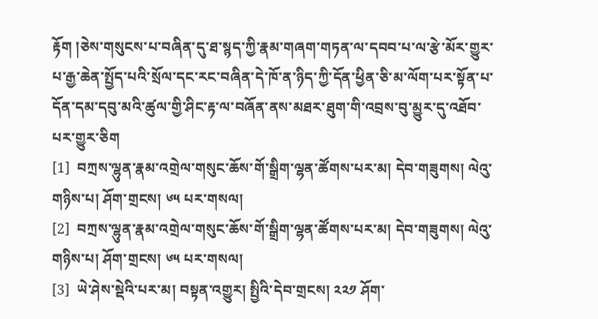རྟོག །ཅེས་གསུངས་པ་བཞིན་དུ་ཐ་སྙད་ཀྱི་རྣམ་གཞག་གཏན་ལ་དབབ་པ་ལ་རྩེ་མོར་གྱུར་པ་རྒྱ་ཆེན་སྤྱོད་པའི་སྲོལ་དང་རང་བཞིན་དེ་ཁོ་ན་ཉིད་ཀྱི་དོན་ཕྱིན་ཅི་མ་ལོག་པར་སྟོན་པ་དོན་དམ་དབུ་མའི་ཚུལ་གྱི་ཤིང་རྟ་ལ་བཞོན་ནས་མཐར་ཐུག་གི་འབྲས་བུ་མྱུར་དུ་འཐོབ་པར་གྱུར་ཅིག
[1]  བཀྲས་ལྷུན་རྣམ་འགྲེལ་གསུང་ཆོས་གོ་སྒྲིག་ལྷན་ཚོགས་པར་མ། དེབ་གཟུགས། ལེའུ་གཉིས་པ། ཤོག་གྲངས། ༦༥ པར་གསལ།
[2]  བཀྲས་ལྷུན་རྣམ་འགྲེལ་གསུང་ཆོས་གོ་སྒྲིག་ལྷན་ཚོགས་པར་མ། དེབ་གཟུགས། ལེའུ་གཉིས་པ། ཤོག་གྲངས། ༦༥ པར་གསལ།
[3]  ཡེ་ཤེས་སྡེའི་པར་མ། བསྟན་འགྱུར། སྤྱིའི་དེབ་གྲངས། ༢༢༡ ཤོག་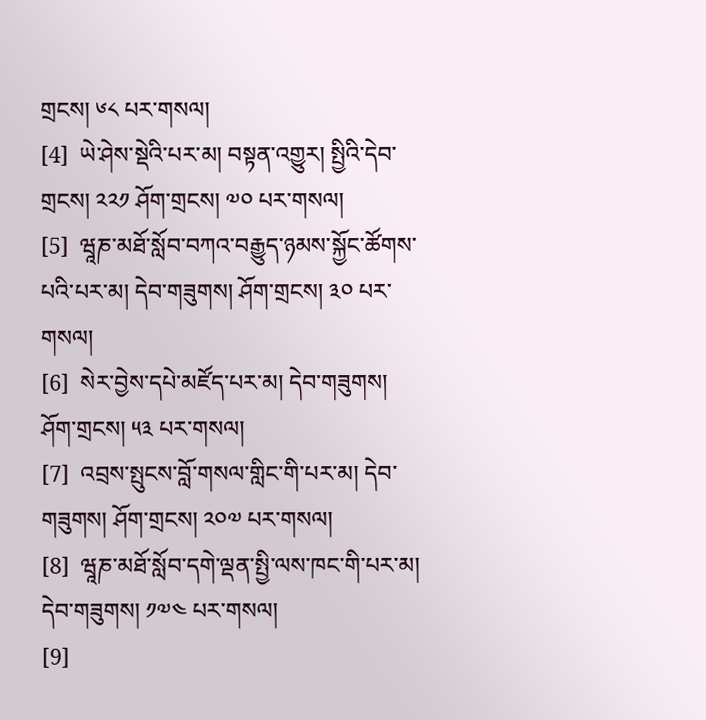གྲངས། ༦༨ པར་གསལ།
[4]  ཡེ་ཤེས་སྡེའི་པར་མ། བསྟན་འགྱུར། སྤྱིའི་དེབ་གྲངས། ༢༢༡ ཤོག་གྲངས། ༧༠ པར་གསལ།
[5]  ཝཱཎ་མཐོ་སློབ་བཀའ་བརྒྱུད་ཉམས་སྐྱོང་ཚོགས་པའི་པར་མ། དེབ་གཟུགས། ཤོག་གྲངས། ༣༠ པར་གསལ།
[6]  སེར་བྱེས་དཔེ་མཛོད་པར་མ། དེབ་གཟུགས། ཤོག་གྲངས། ༥༣ པར་གསལ།
[7]  འབྲས་སྤུངས་བློ་གསལ་གླིང་གི་པར་མ། དེབ་གཟུགས། ཤོག་གྲངས། ༢༠༧ པར་གསལ།
[8]  ཝཱཎ་མཐོ་སློབ་དགེ་ལྡན་སྤྱི་ལས་ཁང་གི་པར་མ། དེབ་གཟུགས། ༡༧༤ པར་གསལ།
[9]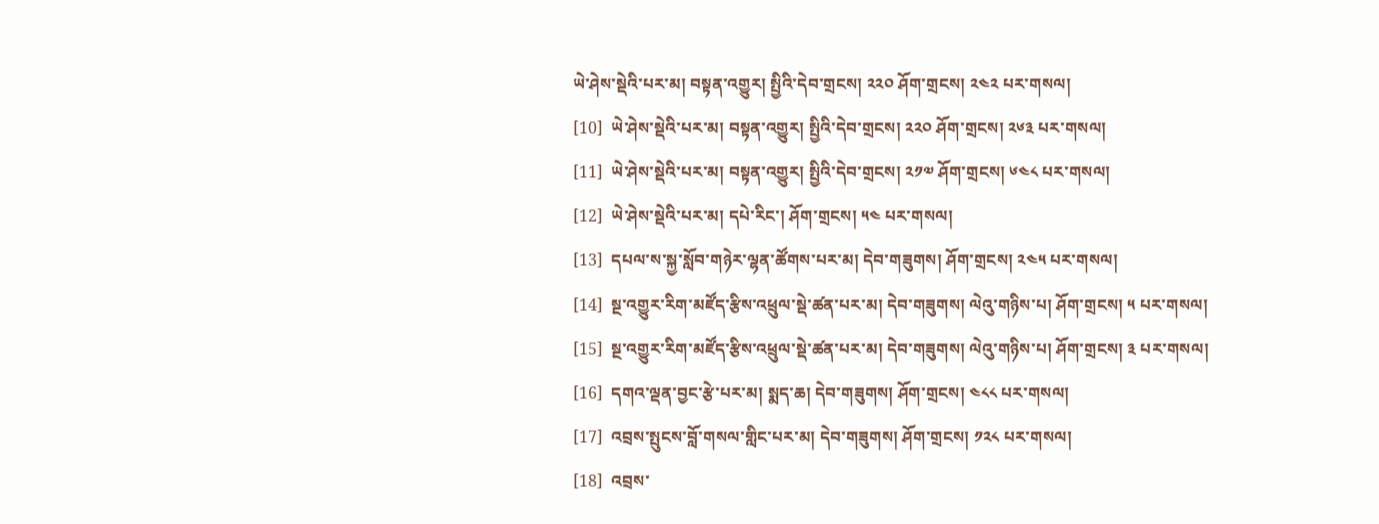ཡེ་ཤེས་སྡེའི་པར་མ། བསྟན་འགྱུར། སྤྱིའི་དེབ་གྲངས། ༢༢༠ ཤོག་གྲངས། ༢༤༢ པར་གསལ།
[10]  ཡེ་ཤེས་སྡེའི་པར་མ། བསྟན་འགྱུར། སྤྱིའི་དེབ་གྲངས། ༢༢༠ ཤོག་གྲངས། ༢༦༣ པར་གསལ།
[11]  ཡེ་ཤེས་སྡེའི་པར་མ། བསྟན་འགྱུར། སྤྱིའི་དེབ་གྲངས། ༢༡༧ ཤོག་གྲངས། ༦༤༨ པར་གསལ།
[12]  ཡེ་ཤེས་སྡེའི་པར་མ། དཔེ་རིང་། ཤོག་གྲངས། ༥༤ པར་གསལ།
[13]  དཔལ་ས་སྐྱ་སློབ་གཉེར་ལྷན་ཚོགས་པར་མ། དེབ་གཟུགས། ཤོག་གྲངས། ༢༤༥ པར་གསལ།
[14]  སྔ་འགྱུར་རིག་མཛོད་རྩིས་འཕྲུལ་སྡེ་ཚན་པར་མ། དེབ་གཟུགས། ལེའུ་གཉིས་པ། ཤོག་གྲངས། ༥ པར་གསལ།
[15]  སྔ་འགྱུར་རིག་མཛོད་རྩིས་འཕྲུལ་སྡེ་ཚན་པར་མ། དེབ་གཟུགས། ལེའུ་གཉིས་པ། ཤོག་གྲངས། ༣ པར་གསལ།
[16]  དགའ་ལྡན་བྱང་རྩེ་པར་མ། སྨད་ཆ། དེབ་གཟུགས། ཤོག་གྲངས། ༤༨༨ པར་གསལ།
[17]  འབྲས་སྤུངས་བློ་གསལ་གླིང་པར་མ། དེབ་གཟུགས། ཤོག་གྲངས། ༡༢༨ པར་གསལ།
[18]  འབྲས་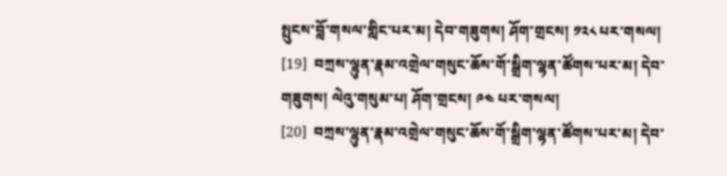སྤུངས་བློ་གསལ་གླིང་པར་མ། དེབ་གཟུགས། ཤོག་གྲངས། ༡༢༨ པར་གསལ།
[19]  བཀྲས་ལྷུན་རྣམ་འགྲེལ་གསུང་ཆོས་གོ་སྒྲིག་ལྷན་ཚོགས་པར་མ། དེབ་གཟུགས། ལེའུ་གསུམ་པ། ཤོག་གྲངས། ༩༤ པར་གསལ།
[20]  བཀྲས་ལྷུན་རྣམ་འགྲེལ་གསུང་ཆོས་གོ་སྒྲིག་ལྷན་ཚོགས་པར་མ། དེབ་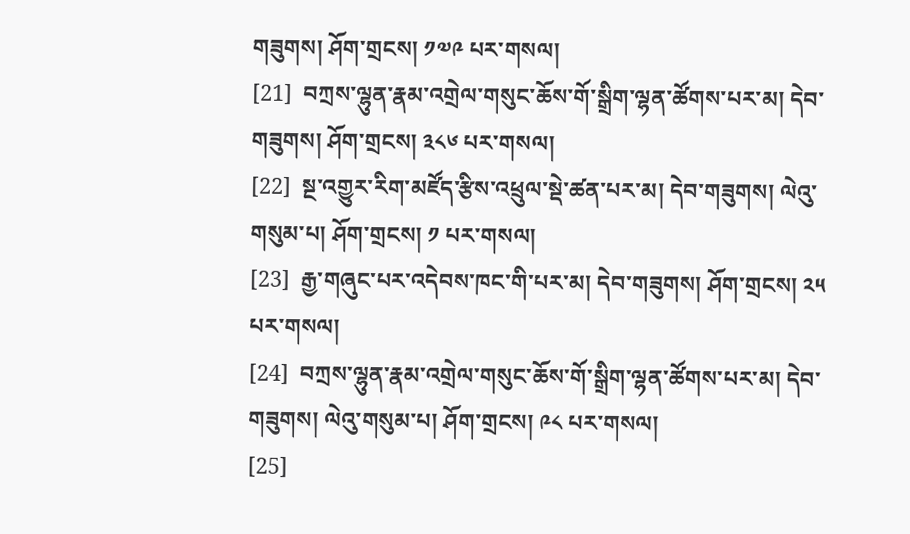གཟུགས། ཤོག་གྲངས། ༡༧༩ པར་གསལ།
[21]  བཀྲས་ལྷུན་རྣམ་འགྲེལ་གསུང་ཆོས་གོ་སྒྲིག་ལྷན་ཚོགས་པར་མ། དེབ་གཟུགས། ཤོག་གྲངས། ༣༨༦ པར་གསལ།
[22]  སྔ་འགྱུར་རིག་མཛོད་རྩིས་འཕྲུལ་སྡེ་ཚན་པར་མ། དེབ་གཟུགས། ལེའུ་གསུམ་པ། ཤོག་གྲངས། ༡ པར་གསལ།
[23]  རྒྱ་གཞུང་པར་འདེབས་ཁང་གི་པར་མ། དེབ་གཟུགས། ཤོག་གྲངས། ༢༥ པར་གསལ།
[24]  བཀྲས་ལྷུན་རྣམ་འགྲེལ་གསུང་ཆོས་གོ་སྒྲིག་ལྷན་ཚོགས་པར་མ། དེབ་གཟུགས། ལེའུ་གསུམ་པ། ཤོག་གྲངས། ༩༨ པར་གསལ།
[25]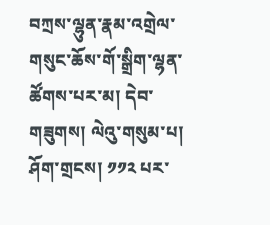བཀྲས་ལྷུན་རྣམ་འགྲེལ་གསུང་ཆོས་གོ་སྒྲིག་ལྷན་ཚོགས་པར་མ། དེབ་གཟུགས། ལེའུ་གསུམ་པ། ཤོག་གྲངས། ༡༡༢ པར་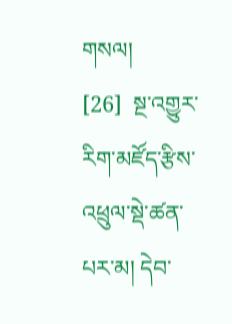གསལ།
[26]  སྔ་འགྱུར་རིག་མཛོད་རྩིས་འཕྲུལ་སྡེ་ཚན་པར་མ། དེབ་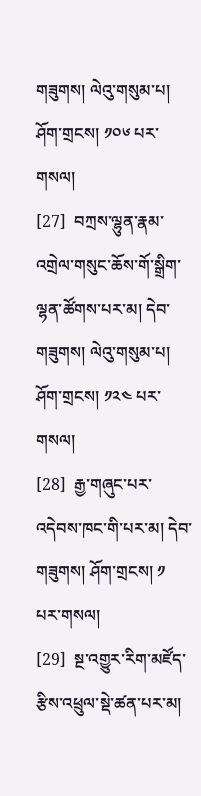གཟུགས། ལེའུ་གསུམ་པ། ཤོག་གྲངས། ༡༠༦ པར་གསལ།
[27]  བཀྲས་ལྷུན་རྣམ་འགྲེལ་གསུང་ཆོས་གོ་སྒྲིག་ལྷན་ཚོགས་པར་མ། དེབ་གཟུགས། ལེའུ་གསུམ་པ། ཤོག་གྲངས། ༡༢༤ པར་གསལ།
[28]  རྒྱ་གཞུང་པར་འདེབས་ཁང་གི་པར་མ། དེབ་གཟུགས། ཤོག་གྲངས། ༡ པར་གསལ།
[29]  སྔ་འགྱུར་རིག་མཛོད་རྩིས་འཕྲུལ་སྡེ་ཚན་པར་མ།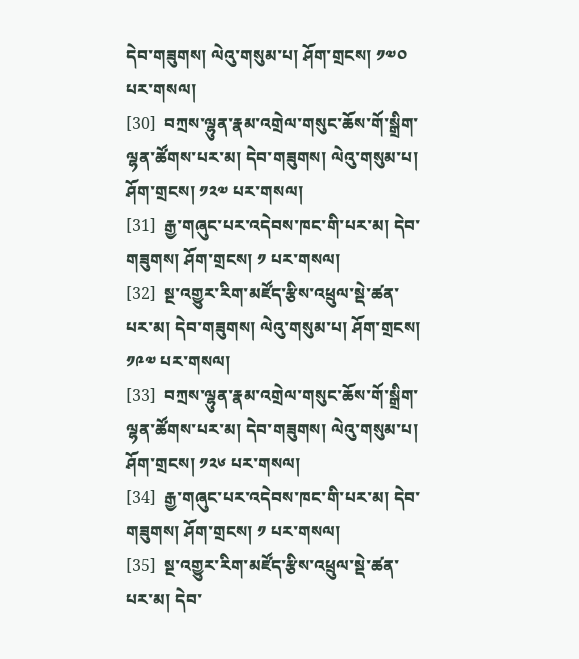དེབ་གཟུགས། ལེའུ་གསུམ་པ། ཤོག་གྲངས། ༡༧༠ པར་གསལ།
[30]  བཀྲས་ལྷུན་རྣམ་འགྲེལ་གསུང་ཆོས་གོ་སྒྲིག་ལྷན་ཚོགས་པར་མ། དེབ་གཟུགས། ལེའུ་གསུམ་པ། ཤོག་གྲངས། ༡༢༧ པར་གསལ།
[31]  རྒྱ་གཞུང་པར་འདེབས་ཁང་གི་པར་མ། དེབ་གཟུགས། ཤོག་གྲངས། ༡ པར་གསལ།
[32]  སྔ་འགྱུར་རིག་མཛོད་རྩིས་འཕྲུལ་སྡེ་ཚན་པར་མ། དེབ་གཟུགས། ལེའུ་གསུམ་པ། ཤོག་གྲངས། ༡༩༧ པར་གསལ།
[33]  བཀྲས་ལྷུན་རྣམ་འགྲེལ་གསུང་ཆོས་གོ་སྒྲིག་ལྷན་ཚོགས་པར་མ། དེབ་གཟུགས། ལེའུ་གསུམ་པ། ཤོག་གྲངས། ༡༢༦ པར་གསལ།
[34]  རྒྱ་གཞུང་པར་འདེབས་ཁང་གི་པར་མ། དེབ་གཟུགས། ཤོག་གྲངས། ༡ པར་གསལ།
[35]  སྔ་འགྱུར་རིག་མཛོད་རྩིས་འཕྲུལ་སྡེ་ཚན་པར་མ། དེབ་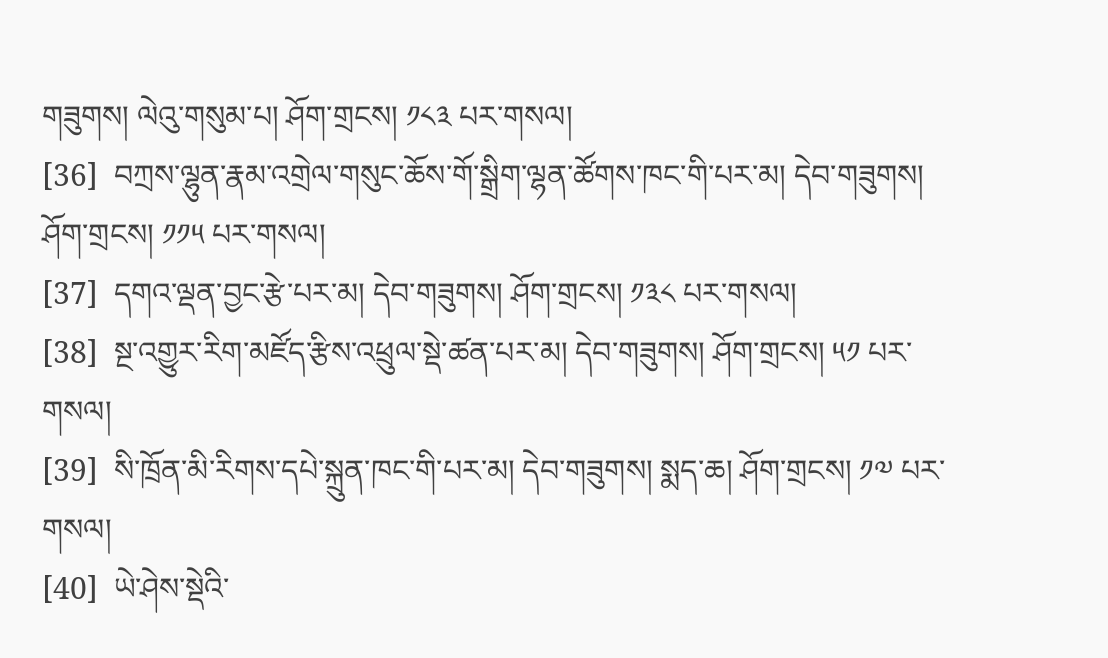གཟུགས། ལེའུ་གསུམ་པ། ཤོག་གྲངས། ༡༨༣ པར་གསལ།
[36]  བཀྲས་ལྷུན་རྣམ་འགྲེལ་གསུང་ཆོས་གོ་སྒྲིག་ལྷན་ཚོགས་ཁང་གི་པར་མ། དེབ་གཟུགས། ཤོག་གྲངས། ༡༡༥ པར་གསལ།
[37]  དགའ་ལྡན་བྱང་རྩེ་པར་མ། དེབ་གཟུགས། ཤོག་གྲངས། ༡༣༨ པར་གསལ།
[38]  སྔ་འགྱུར་རིག་མཛོད་རྩིས་འཕྲུལ་སྡེ་ཚན་པར་མ། དེབ་གཟུགས། ཤོག་གྲངས། ༥༡ པར་གསལ།
[39]  སི་ཁྲོན་མི་རིགས་དཔེ་སྐྲུན་ཁང་གི་པར་མ། དེབ་གཟུགས། སྨད་ཆ། ཤོག་གྲངས། ༡༧ པར་གསལ།
[40]  ཡེ་ཤེས་སྡེའི་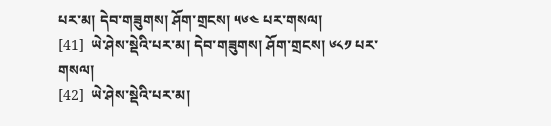པར་མ། དེབ་གཟུགས། ཤོག་གྲངས། ༥༦༤ པར་གསལ།
[41]  ཡེ་ཤེས་སྡེའི་པར་མ། དེབ་གཟུགས། ཤོག་གྲངས། ༦༨༡ པར་གསལ།
[42]  ཡེ་ཤེས་སྡེའི་པར་མ།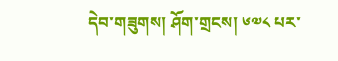དེབ་གཟུགས། ཤོག་གྲངས། ༦༧༨ པར་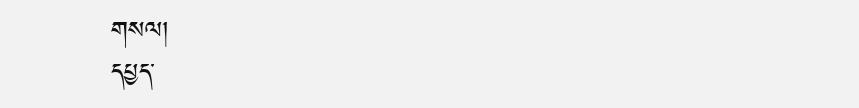གསལ།
དཔྱད་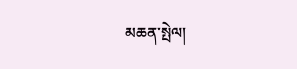མཆན་སྤེལ།